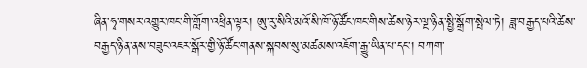ཞིན་ཧྭ་གསར་འགྱུར་ཁང་གི་གློག་འཕྲིན་ལྟར། ཨུ་རུ་སིའི་མའོ་སི་ཁོ་ཉོ་ཚོང་ཁང་གིས་ཚེས་ཉེར་ལྔ་ཉིན་སྤྱི་སྒྲོག་སྤེལ་ཏེ། ཟླ་བརྒྱད་པའི་ཚེས་བརྒྱད་ཉིན་ནས་བཟུང་འཇར་སྒོར་གྱི་ཉོ་ཚོང་གནས་སྐབས་སུ་མཚམས་འཇོག་རྒྱུ་ཡིན་པ་དང་། བཀག་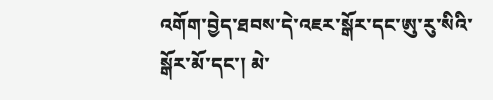འགོག་བྱེད་ཐབས་དེ་འཇར་སྒོར་དང་ཨུ་རུ་སིའི་སྒོར་མོ་དང་། མེ་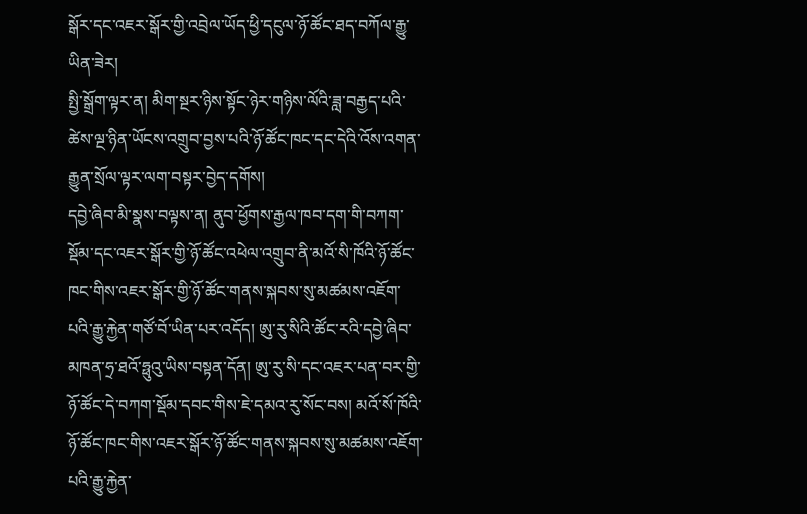སྒོར་དང་འཇར་སྒོར་གྱི་འབྲེལ་ཡོད་ཕྱི་དངུལ་ཉོ་ཚོང་ཐད་བཀོལ་རྒྱུ་ཡིན་ཟེར།
སྤྱི་སྒྲོག་ལྟར་ན། མིག་སྔར་ཉིས་སྟོང་ཉེར་གཉིས་ལོའི་ཟླ་བརྒྱད་པའི་ཚེས་ལྔ་ཉིན་ཡོངས་འགྲུབ་བྱས་པའི་ཉོ་ཚོང་ཁང་དང་དེའི་འོས་འགན་རྒྱུན་སྲོལ་ལྟར་ལག་བསྟར་བྱེད་དགོས།
དབྱེ་ཞིབ་མི་སྣས་བལྟས་ན། ནུབ་ཕྱོགས་རྒྱལ་ཁབ་དག་གི་བཀག་སྡོམ་དང་འཇར་སྒོར་གྱི་ཉོ་ཚོང་འཕེལ་འགྲུབ་ནི་མའོ་སི་ཁོའི་ཉོ་ཚོང་ཁང་གིས་འཇར་སྒོར་གྱི་ཉོ་ཚོང་གནས་སྐབས་སུ་མཚམས་འཇོག་པའི་རྒྱུ་རྐྱེན་གཙོ་བོ་ཡིན་པར་འདོད། ཨུ་རུ་སིའི་ཚོང་རའི་དབྱེ་ཞིབ་མཁན་ཧྲ་ཐའོ་ཧྥུའུ་ཡིས་བསྟན་དོན། ཨུ་རུ་སི་དང་འཇར་པན་བར་གྱི་ཉོ་ཚོང་དེ་བཀག་སྡོམ་དབང་གིས་ཇེ་དམའ་རུ་སོང་བས། མའོ་སོ་ཁོའི་ཉོ་ཚོང་ཁང་གིས་འཇར་སྒོར་ཉོ་ཚོང་གནས་སྐབས་སུ་མཚམས་འཇོག་པའི་རྒྱུ་རྐྱེན་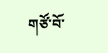གཙོ་བོ་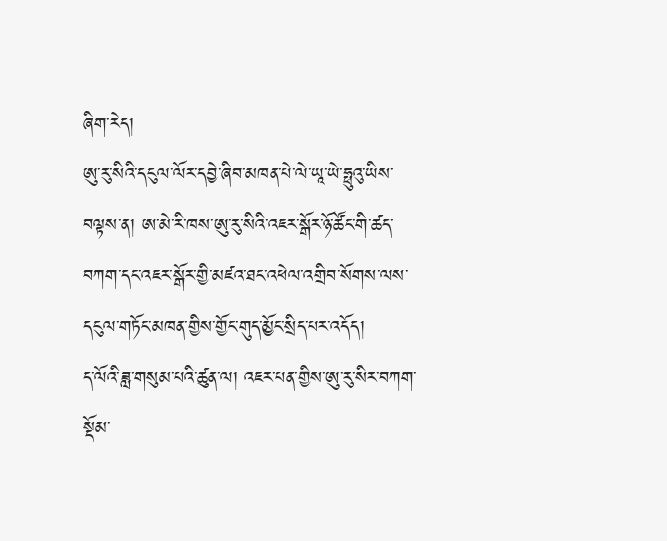ཞིག་རེད།
ཨུ་རུ་སིའི་དངུལ་ལོར་དབྱེ་ཞིབ་མཁན་པེ་ལེ་ཡཱ་ཡེ་ཧྥུའུ་ཡིས་བལྟས་ན། ཨ་མེ་རི་ཁས་ཨུ་རུ་སིའི་འཇར་སྒོར་ཉོ་ཚོང་གི་ཚད་བཀག་དང་འཇར་སྒོར་གྱི་མཛའ་ཐང་འཕེལ་འགྲིབ་སོགས་ལས་དངུལ་གཏོང་མཁན་གྱིས་གྱོང་གུད་མྱོང་སྲིད་པར་འདོད།
ད་ལོའི་ཟླ་གསུམ་པའི་ཚུན་ལ། འཇར་པན་གྱིས་ཨུ་རུ་སིར་བཀག་སྡོམ་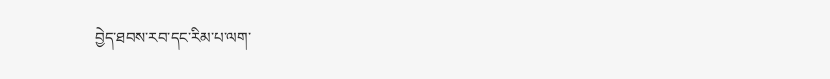བྱེད་ཐབས་རབ་དང་རིམ་པ་ལག་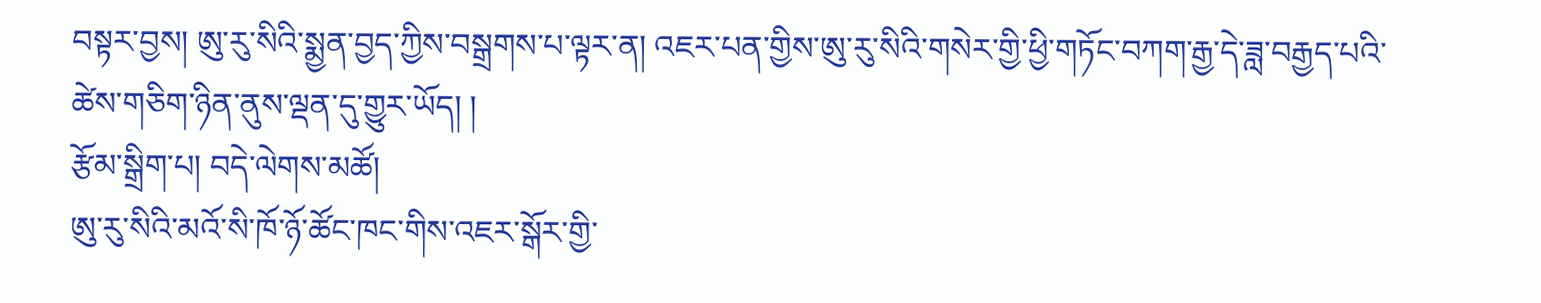བསྟར་བྱས། ཨུ་རུ་སིའི་སྨྱན་བྱད་ཀྱིས་བསྒྲགས་པ་ལྟར་ན། འཇར་པན་གྱིས་ཨུ་རུ་སིའི་གསེར་གྱི་ཕྱི་གཏོང་བཀག་རྒྱ་དེ་ཟླ་བརྒྱད་པའི་ཚེས་གཅིག་ཉིན་ནུས་ལྡན་དུ་གྱུར་ཡོད། །
རྩོམ་སྒྲིག་པ། བདེ་ལེགས་མཚོ།
ཨུ་རུ་སིའི་མའོ་སི་ཁོ་ཉོ་ཚོང་ཁང་གིས་འཇར་སྒོར་གྱི་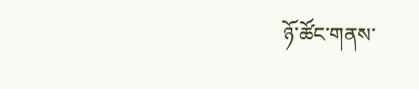ཉོ་ཚོང་གནས་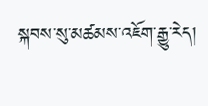སྐབས་སུ་མཚམས་འཇོག་རྒྱུ་རེད།